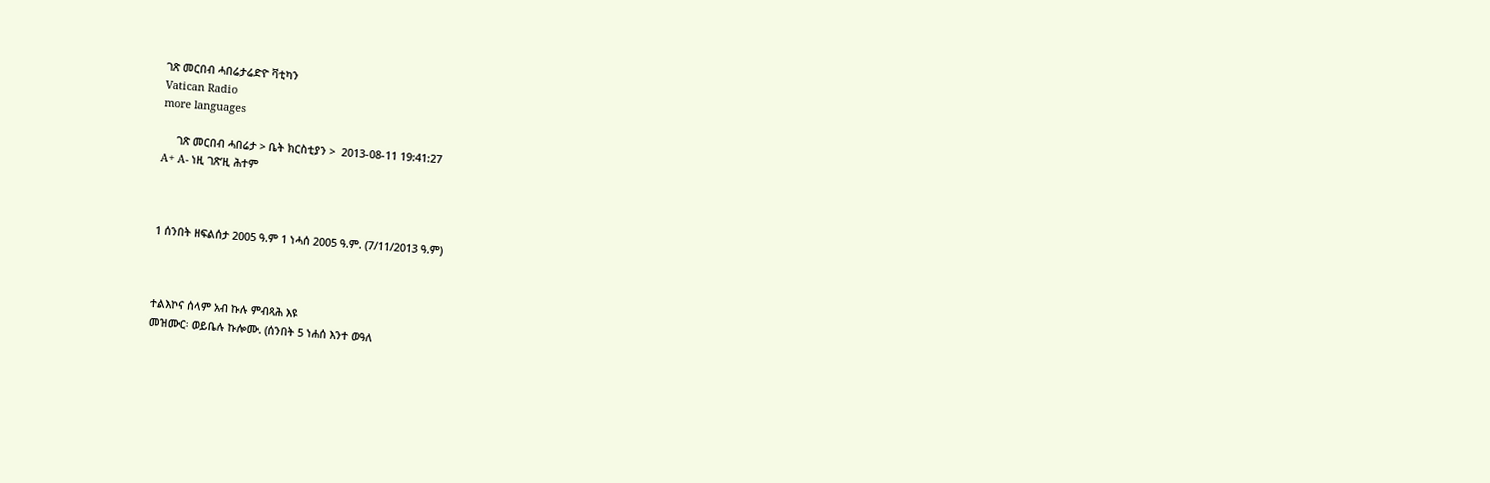ገጽ መርበብ ሓበሬታሬድዮ ቫቲካን
Vatican Radio
more languages

     ገጽ መርበብ ሓበሬታ > ቤት ክርስቲያን >  2013-08-11 19:41:27
A+ A- ነዚ ገጽ’ዚ ሕተም



1 ሰንበት ዘፍልሰታ 2005 ዓ.ም 1 ነሓሰ 2005 ዓ.ም. (7/11/2013 ዓ.ም)



ተልእኮና ሰላም አብ ኩሉ ምብጻሕ እዩ
መዝሙር፡ ወይቤሉ ኩሎሙ. (ሰንበት 5 ነሐሰ እንተ ወዓለ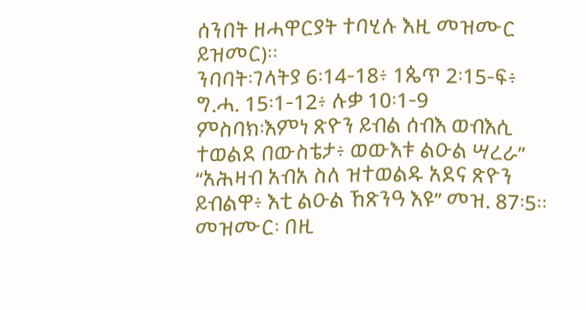ሰንበት ዘሓዋርያት ተባሂሉ እዚ መዝሙር ይዝመር)።
ንባባት፡ገላትያ 6፡14-18፥ 1ጴጥ 2፡15-ፍ፥ ግ.ሓ. 15፡1-12፥ ሉቃ 10፡1-9
ምስባክ፡እምነ ጽዮን ይብል ሰብእ ወብእሲ ተወልደ በውስቴታ፥ ወውእቱ ልዑል ሣረራ” “አሕዛብ አብአ ስለ ዝተወልዱ አደና ጽዮን ይብልዋ፥ እቲ ልዑል ኸጽንዓ እዩ” መዝ. 87፡5።
መዝሙር፡ በዚ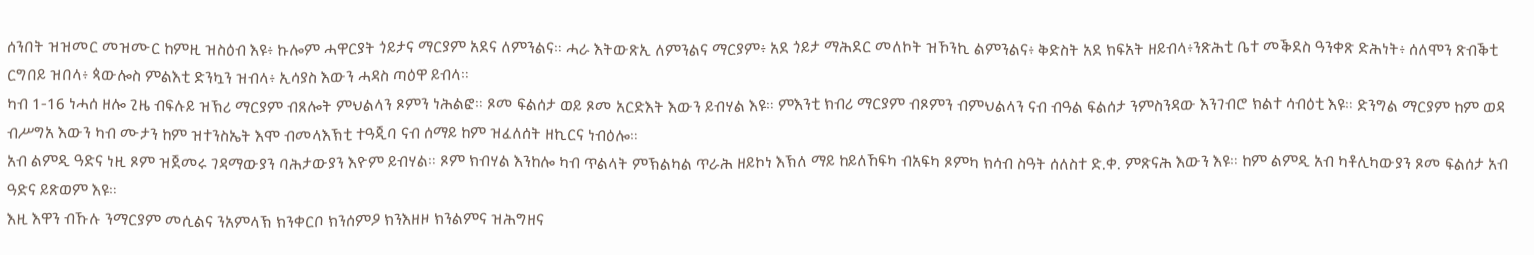ሰንበት ዝዝመር መዝሙር ከምዚ ዝስዕብ እዩ፥ ኩሎም ሓዋርያት ጎይታና ማርያም አደና ለምንልና። ሓራ እትውጽኢ ለምንልና ማርያም፥ አደ ጎይታ ማሕደር መለኮት ዝኾንኪ ልምንልና፥ ቅድስት አደ ክፍአት ዘይብላ፥ንጽሕቲ ቤተ መቕደስ ዓንቀጽ ድሕነት፥ ሰለሞን ጽብቕቲ ርግበይ ዝበላ፥ ጳውሎስ ምልእቲ ድንኳን ዝብላ፥ ኢሳያስ እውን ሓዳስ ጣዕዋ ይብላ።
ካብ 1-16 ነሓሰ ዘሎ ጊዜ ብፍሉይ ዝኽሪ ማርያም ብጸሎት ምህልላን ጾምን ነሕልፎ። ጾመ ፍልሰታ ወይ ጾመ አርድእት እውን ይብሃል እዩ። ምእንቲ ክብሪ ማርያም ብጾምን ብምህልላን ናብ ብዓል ፍልሰታ ንምስንዳው እንገብሮ ክልተ ሳብዕቲ እዩ። ድንግል ማርያም ከም ወዳ ብሥግአ እውን ካብ ሙታን ከም ዝተንስኤት እሞ ብመላእኽቲ ተዓጂባ ናብ ሰማይ ከም ዝፈለሰት ዘኪርና ነብዕሎ።
አብ ልምዲ ዓድና ነዚ ጾም ዝጀመሩ ገዳማውያን ባሕታውያን እዮም ይብሃል። ጾም ክብሃል እንከሎ ካብ ጥልላት ምኽልካል ጥራሕ ዘይኮነ እኽለ ማይ ከይለኸፍካ ብአፍካ ጾምካ ክሳብ ስዓት ሰለስተ ድ.ቀ. ምጽናሕ እውን እዩ። ከም ልምዲ አብ ካቶሊካውያን ጾመ ፍልሰታ አብ ዓድና ይጽወም እዩ።
እዚ እዋን ብኹሉ ንማርያም መሲልና ንአምላኽ ክንቀርቦ ክንሰምዖ ክንእዘዞ ክንልምና ዝሕግዘና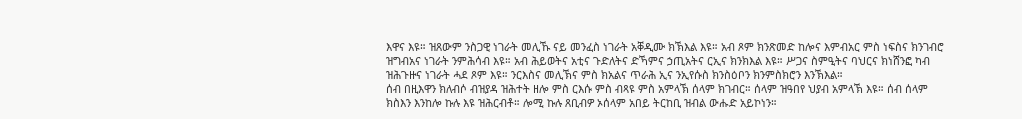እዋና እዩ። ዝጸውም ንስጋዊ ነገራት መሊኹ ናይ መንፈስ ነገራት አቐዲሙ ክኽእል እዩ። አብ ጾም ክንጽመድ ከሎና እምብአር ምስ ነፍስና ክንገብሮ ዝግብአና ነገራት ንምሕሳብ እዩ። አብ ሕይወትና አቲና ጉድለትና ድኻምና ኃጢአትና ርኢና ክንክእል እዩ። ሥጋና ስምዒትና ባህርና ክነሸንፎ ካብ ዝሕጉዙና ነገራት ሓደ ጾም እዩ። ንርእስና መሊኽና ምስ ክአልና ጥራሕ ኢና ንኢየሱስ ክንስዕቦን ክንምስክሮን እንኽእል።
ሰብ በዚእዋን ክለብሶ ብዝያዳ ዝሕተት ዘሎ ምስ ርእሱ ምስ ብጻዩ ምስ አምላኽ ሰላም ክገብር። ሰላም ዝዓበየ ህያብ አምላኽ እዩ። ሰብ ሰላም ክስእን እንከሎ ኩሉ እዩ ዝሕርብቶ። ሎሚ ኩሉ ጸቢብዎ ኦሰላም አበይ ትርከቢ ዝብል ውሑድ አይኮነን።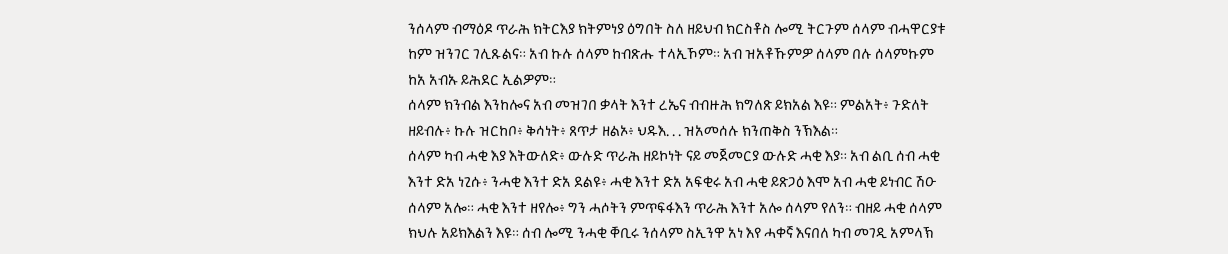ንሰላም ብማዕዶ ጥራሕ ክትርእያ ክትምነያ ዕግበት ስለ ዘይህብ ክርስቶስ ሎሚ ትርጉም ሰላም ብሓዋርያቱ ከም ዝንገር ገሊጹልና። አብ ኩሉ ሰላም ከብጽሑ ተላኢኾም። አብ ዝአቶኹምዎ ሰላም በሉ ሰላምኩም ከአ አብኡ ይሕደር ኢልዎም።
ሰላም ክንብል እንከሎና አብ መዝገበ ቃላት እንተ ረኤና ብብዙሕ ክግለጽ ይክአል እዩ። ምልአት፥ ጉድለት ዘይብሉ፥ ኩሉ ዝርከቦ፥ ቅሳነት፥ ጸጥታ ዘልኦ፥ ህዱእ. . . ዝአመሰሉ ክንጠቅስ ንኽእል።
ሰላም ካብ ሓቂ እያ እትውለድ፥ ውሉድ ጥራሕ ዘይኮነት ናይ መጀመርያ ውሉድ ሓቂ እያ። አብ ልቢ ሰብ ሓቂ እንተ ድአ ነጊሱ፥ ንሓቂ እንተ ድአ ደልዩ፥ ሓቂ እንተ ድአ አፍቂሩ አብ ሓቂ ይጽጋዕ እሞ አብ ሓቂ ይነብር ሽዑ ሰላም አሎ። ሓቂ እንተ ዘየሎ፥ ግን ሓሶትን ምጥፍፋእን ጥራሕ እንተ አሎ ሰላም የለን። ብዘይ ሓቂ ሰላም ክህሉ አይክእልን እዩ። ሰብ ሎሚ ንሓቂ ቐቢሩ ንሰላም ስኢንዋ አነ እየ ሓቀኛ እናበለ ካብ መገዲ አምላኽ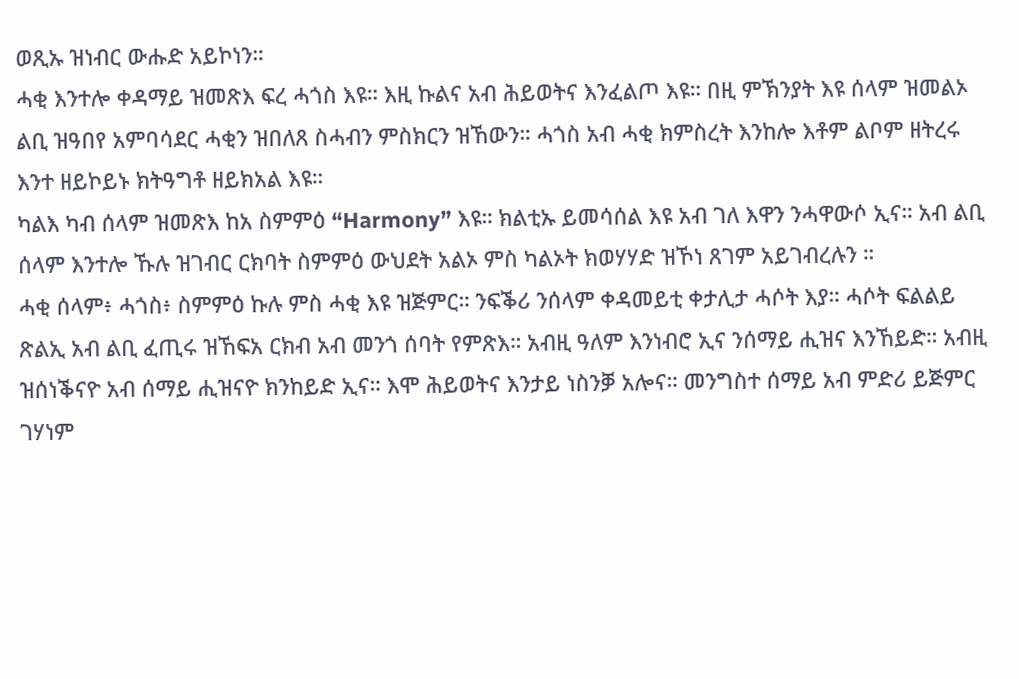ወጺኡ ዝነብር ውሑድ አይኮነን።
ሓቂ እንተሎ ቀዳማይ ዝመጽእ ፍረ ሓጎስ እዩ። እዚ ኩልና አብ ሕይወትና እንፈልጦ እዩ። በዚ ምኽንያት እዩ ሰላም ዝመልኦ ልቢ ዝዓበየ አምባሳደር ሓቂን ዝበለጸ ስሓብን ምስክርን ዝኸውን። ሓጎስ አብ ሓቂ ክምስረት እንከሎ እቶም ልቦም ዘትረሩ እንተ ዘይኮይኑ ክትዓግቶ ዘይክአል እዩ።
ካልእ ካብ ሰላም ዝመጽእ ከአ ስምምዕ “Harmony” እዩ። ክልቲኡ ይመሳሰል እዩ አብ ገለ እዋን ንሓዋውሶ ኢና። አብ ልቢ ሰላም እንተሎ ኹሉ ዝገብር ርክባት ስምምዕ ውህደት አልኦ ምስ ካልኦት ክወሃሃድ ዝኾነ ጸገም አይገብረሉን ።
ሓቂ ሰላም፥ ሓጎስ፥ ስምምዕ ኩሉ ምስ ሓቂ እዩ ዝጅምር። ንፍቕሪ ንሰላም ቀዳመይቲ ቀታሊታ ሓሶት እያ። ሓሶት ፍልልይ ጽልኢ አብ ልቢ ፈጢሩ ዝኸፍአ ርክብ አብ መንጎ ሰባት የምጽእ። አብዚ ዓለም እንነብሮ ኢና ንሰማይ ሒዝና እንኸይድ። አብዚ ዝሰነቕናዮ አብ ሰማይ ሒዝናዮ ክንከይድ ኢና። እሞ ሕይወትና እንታይ ነስንቓ አሎና። መንግስተ ሰማይ አብ ምድሪ ይጅምር ገሃነም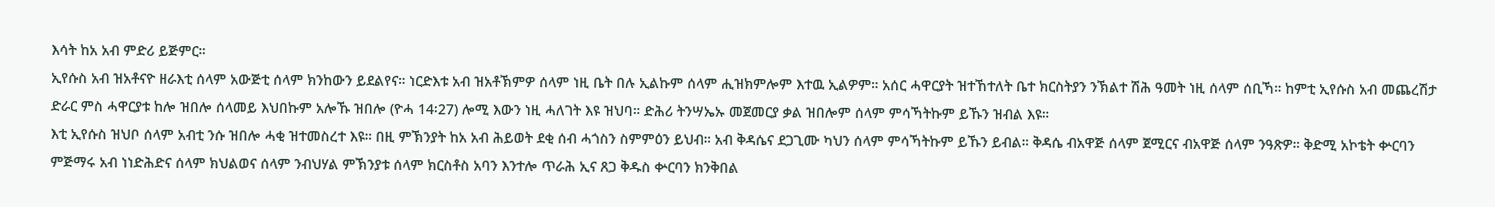እሳት ከአ አብ ምድሪ ይጅምር።
ኢየሱስ አብ ዝአቶናዮ ዘራእቲ ሰላም አውጅቲ ሰላም ክንከውን ይደልየና። ነርድእቱ አብ ዝአቶኽምዎ ሰላም ነዚ ቤት በሉ ኢልኩም ሰላም ሒዝክምሎም እተዉ ኢልዎም። አሰር ሓዋርያት ዝተኸተለት ቤተ ክርስትያን ንኽልተ ሽሕ ዓመት ነዚ ሰላም ሰቢኻ። ከምቲ ኢየሱስ አብ መጨረሽታ ድራር ምስ ሓዋርያቱ ከሎ ዝበሎ ሰላመይ እህበኩም አሎኹ ዝበሎ (ዮሓ 14፡27) ሎሚ እውን ነዚ ሓለገት እዩ ዝህባ። ድሕሪ ትንሣኤኡ መጀመርያ ቃል ዝበሎም ሰላም ምሳኻትኩም ይኹን ዝብል እዩ።
እቲ ኢየሱስ ዝህቦ ሰላም አብቲ ንሱ ዝበሎ ሓቂ ዝተመስረተ እዩ። በዚ ምኽንያት ከአ አብ ሕይወት ደቂ ሰብ ሓጎስን ስምምዕን ይህብ። አብ ቅዳሴና ደጋጊሙ ካህን ሰላም ምሳኻትኩም ይኹን ይብል። ቅዳሴ ብአዋጅ ሰላም ጀሚርና ብአዋጅ ሰላም ንዓጽዎ። ቅድሚ አኮቴት ቍርባን ምጅማሩ አብ ነነድሕድና ሰላም ክህልወና ሰላም ንብህሃል ምኽንያቱ ሰላም ክርስቶስ አባን እንተሎ ጥራሕ ኢና ጸጋ ቅዱስ ቍርባን ክንቅበል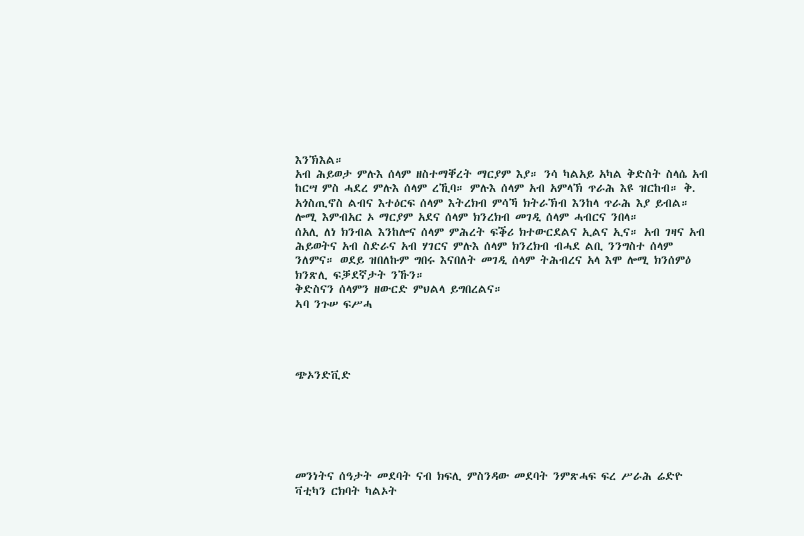እንኽእል።
አብ ሕይወታ ምሉእ ሰላም ዘስተማቐረት ማርያም እያ። ንሳ ካልአይ አካል ቅድስት ስላሴ አብ ከርሣ ምስ ሓደረ ምሉእ ሰላም ረኺባ። ምሉእ ሰላም አብ አምላኽ ጥራሕ እዩ ዝርከብ። ቅ. አጎስጢኖስ ልብና እተዕርፍ ሰላም እትረክብ ምሳኻ ክትራኽብ እንከላ ጥራሕ እያ ይብል። ሎሚ እምብአር ኦ ማርያም አደና ሰላም ክንረክብ መገዲ ሰላም ሓብርና ንበላ።
ሰአሊ ለነ ክንብል እንከሎና ሰላም ምሕረት ፍቕሪ ክተውርደልና ኢልና ኢና። አብ ገዛና አብ ሕይወትና አብ ስድራና አብ ሃገርና ምሉእ ሰላም ክንረክብ ብሓደ ልቢ ንንግስተ ሰላም ንለምና። ወደይ ዝበለኩም ግበሩ እናበለት መገዲ ሰላም ትሕብረና አላ እሞ ሎሚ ክንሰምዕ ክንጽሊ ፍቓደኛታት ንኹን።
ቅድስናን ሰላምን ዘውርድ ምህልላ ይግበረልና።
ኣባ ንጉሠ ፍሥሓ




ጭኦንድቪድ






መንነትና ሰዓታት መደባት ናብ ክፍሊ ምስንዳው መደባት ንምጽሓፍ ፍረ ሥራሕ ሬድዮ ቫቲካን ርክባት ካልኦት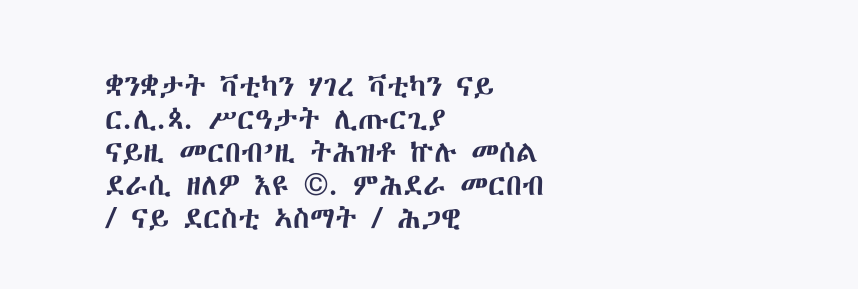ቋንቋታት ቫቲካን ሃገረ ቫቲካን ናይ ር.ሊ.ጳ. ሥርዓታት ሊጡርጊያ
ናይዚ መርበብ’ዚ ትሕዝቶ ኵሉ መሰል ደራሲ ዘለዎ እዩ ©. ምሕደራ መርበብ / ናይ ደርስቲ ኣስማት / ሕጋዊ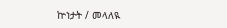ኵነታት / መላለዪ